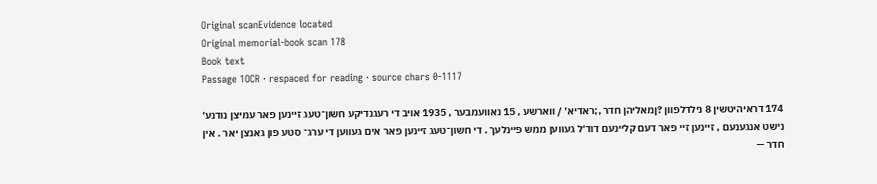Original scanEvidence located
Original memorial-book scan 178
Book text
Passage 1OCR · respaced for reading · source chars 0-1117

174 דראיהיטשין 8 נילדלפוון ?ןמאליהן חדר ,;ראדיא׳ / װארשע , 15 נאװעמבער , 1935 אויב די רעגנדיקע חשון־טעג זײנען פאר עמיצן נודנע׳ נישט אנגענעם , זײנען זײ פאר דעם קלײנעם דוד׳ל געװען ממש פײנלעך . די חשון־טעג זײנען פאר אים געװען די ערג־ סטע פון גאנצן יאר . אין חדר —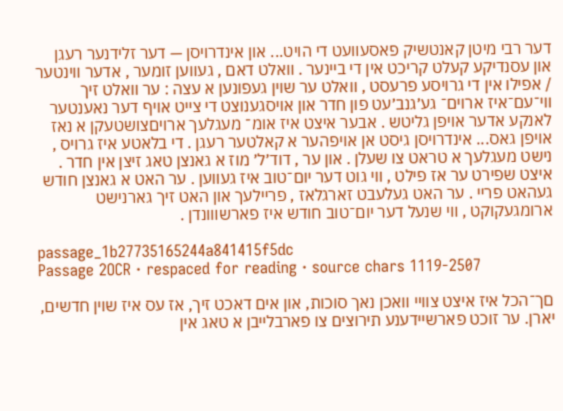דער רבי מיטן קאנטשיק פאסעװעט די הויט... און אינדרויסן — דער זלידנער רעגן און עסנדיקע קעלט קריכט אין די בײנער . װאלט דאם , געװען זומער , אדער װינטער / אפילו אין די גרויסע פרעסט , װאלט ער שױן געפונען א עצה : ער װאלט זיך װי־עם־איז ארוים־ גע׳גנב׳עט פון חדר און אויסגענוצט די צײט אויף דער נאענטער לאנקע אדער אויפן גליטש . אבער איצט איז אומ־ מעגלעך ארויםצושטעקן א נאז אויפן גאס... אינדרויסן גיסט אן אויפהער א קאלטער רעגן . די בלאטע איז גרויס , נישט מעגלעך א טראט צו שעלן . און ער , דוד׳ל׳ מוז א גאנצן טאג זיצן אין חדר . איצט שפירט ער אז פילט , װי גוט דער יום־טוב איז געװען . ער האט א גאנצן חודש געהאט פרײ . ער האט געלעבט זארגלאז , פרײלעך און האט זיך גארנישט ארומגעקוקט , װי שנעל דער יום־טוב חודש איז פארשװונדן .

passage_1b27735165244a841415f5dc
Passage 2OCR · respaced for reading · source chars 1119-2507

םך־הכל איז איצט צווײ װאכן נאך סוכות, און אים דאכט זיך, אז עס איז שוין חדשים, יארן. ער זוכט פארשײדענע תירוצים צו פארבלײבן א טאג אין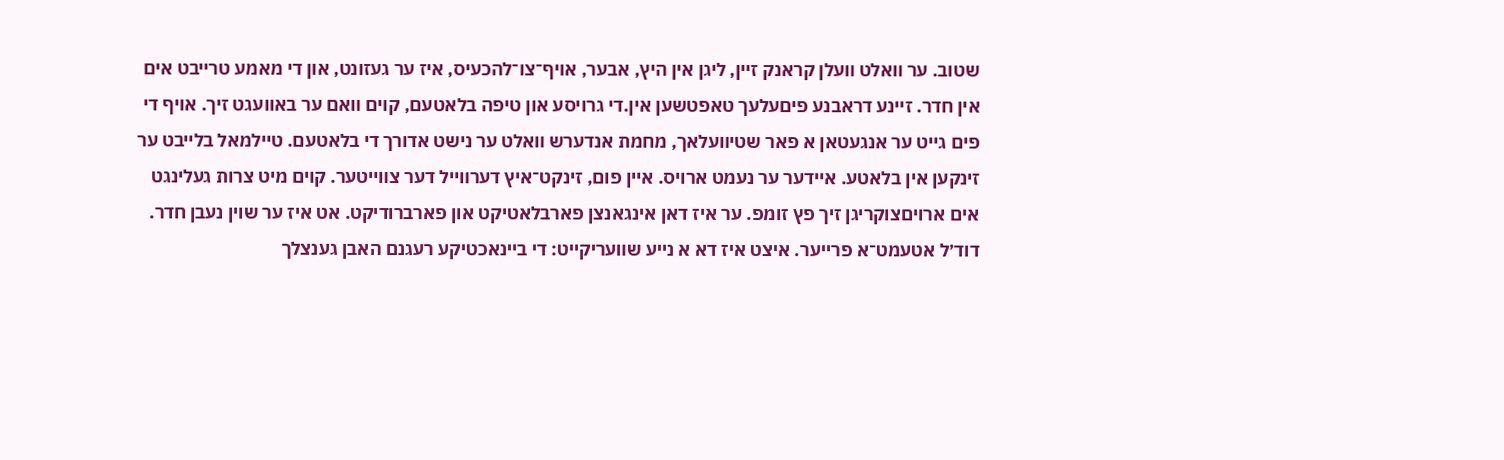שטוב. ער װאלט װעלן קראנק זײן, ליגן אין היץ, אבער, אויף־צו־להכעיס, איז ער געזונט, און די מאמע טרײבט אים אין חדר. זײנע דראבנע פיםעלעך טאפטשען אין.די גרויסע און טיפה בלאטעם, קױם װאם ער באוועגט זיך. אויף די פים גײט ער אנגעטאן א פאר שטיװעלאך, מחמת אנדערש װאלט ער נישט אדורך די בלאטעם. טײלמאל בלײבט ער זינקען אין בלאטע. אײדער ער נעמט ארויס. אײן פום, זינקט־איץ דערװײל דער צװײטער. קױם מיט צרות געלינגט אים ארויםצוקריגן זיך פץ זומפ. ער איז דאן אינגאנצן פארבלאטיקט און פארברודיקט. אט איז ער שוין נעבן חדר. דוד׳ל אטעמט־א פרײער. איצט איז דא א נײע שװעריקײט: די בײנאכטיקע רעגנם האבן גענצלך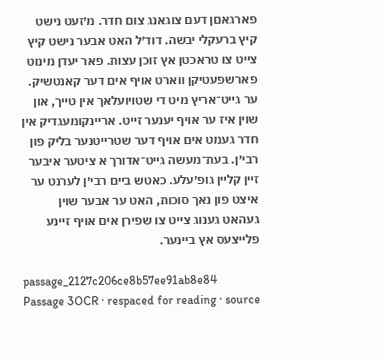פארגאםן דעם צוגאנג צום חדר. מ׳זעט נישט קיץ ברעקלי יבשה. דוד׳ל האט אבער נישט קיץ צײט צו טראכטן אץ זוכן עצות. פאר יעדן מינוט פארשפעטיקן װארט אויף אים דער קאנטשיק. ער גײט־אריץ מיט די שטױועלאך אין טײך, און שוין איז ער אויף יענער זײט. ארײנקומעגדיק אין חדר געמט אים אויף דער שטרײטנער בליק פון רבי׳ן. בעת־מעשה גײט־אדורך א ציטער איבער זײן קלײן גופ׳עלע. כאטש בײם רבי׳ן לערנט ער איצט פון נאך סוכות, האט ער אבער שוין געהאט גענוג צײט צו שפירן אים אויף זײנע פלײצעס אץ בײנער.

passage_2127c206ce8b57ee91ab8e84
Passage 3OCR · respaced for reading · source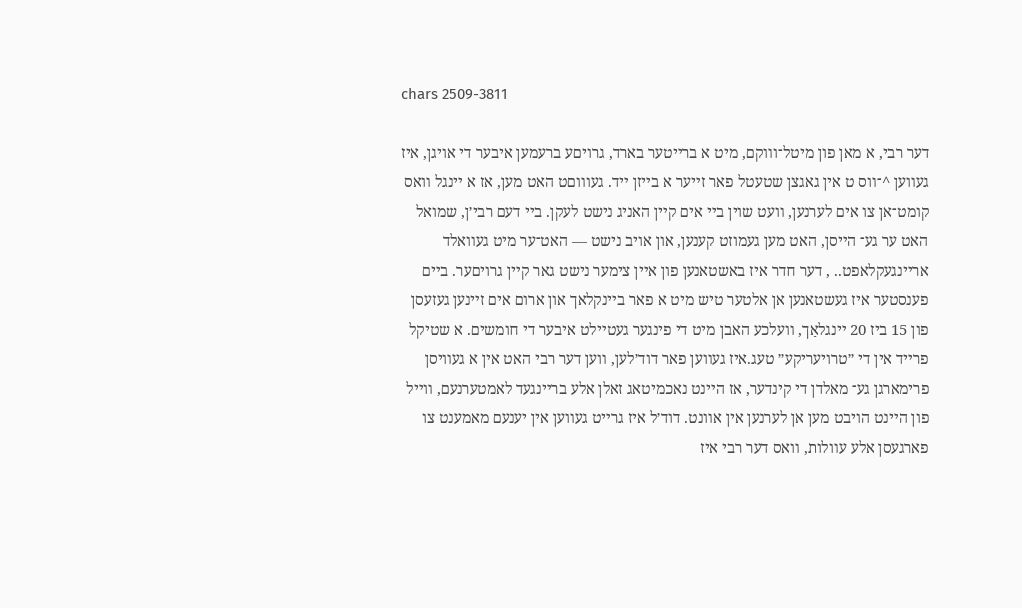chars 2509-3811

דער רבי, א מאן פון מיטל־וװקם, מיט א ברײטער בארד, גרויםע ברעמען איבער די אויגן, איז געװען ^־װס ט אין גאגצן שטעטל פאר זײער א בײזן ײד. געוװםט האט מען, אז א ײנגל װאס קומט־אן צו אים לערנען, װעט שוין בײ אים קײן האניג נישט לעקן. בײ דעם רבי׳ן, שמואל האט ער גע־ הײסן, האט מען געמוזט קענען, און אויב נישט — האט־ער מיט געװאלד ארײנגעקלאפט.. , דער חדר איז באשטאנען פון אײן צימער נישט גאר קײן גרויםער. בײם פענסטער איז געשטאנען אן אלטער טיש מיט א פאר בײנקלאך און ארום אים זײנען געזעסן פון 15 ביז 20 ײנגלאַך, װעלכע האבן מיט די פינגער געטײלט איבער די חומשים. א שטיקל פרײד אין די ״טרויעריקע״ טעג.איז געװען פאר דוד׳לען, װען דער רבי האט אין א געװיסן פרימארגן גע־ מאלדן די קינדער, אז הײנט נאכמיטאג זאלן אלע ברײנגעד לאמטערנעם, װײל פון הײנט הויבט מען אן לערנען אין אװנט. דוד׳ל איז גרײט געװען אין יענעם מאמענט צו פארגעסן אלע עװלות, װאס דער רבי איז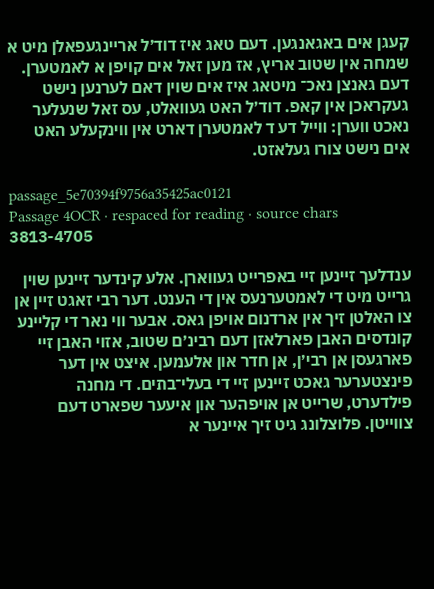קעגן אים באגאנגען. דעם טאג איז דוד׳ל ארײנגעפאלן מיט א שמחה אין שטוב אריץ, אז מען זאל אים קויפן א לאמטערן. דעם גאנצן נאכ־ מיטאג איז אים שוין דאם לערנען נישט געקראכן אין קאפ. דוד׳ל האט געװאלט, עס זאל שנעלער נאכט װערן: װײל דע ד לאמטערן דארט אין װינקעלע האט אים נישט צורו געלאזט.

passage_5e70394f9756a35425ac0121
Passage 4OCR · respaced for reading · source chars 3813-4705

ענדלעך זײנען זײ באפרײט געװארן. אלע קינדער זײנען שוין גרײט מיט די לאמטערנעס אין די הענט. דער רבי זאגט זײן אן צו האלטן זיך אין ארדנום אויפן גאס. אבער װי נאר די קלײנע קונדסים האבן פארלאזן דעם רבינ׳ם שטוב, אזוי האבן זײ פארגעסן אן רבי׳ן, אן חדר און אלעמען. איצט אין דער פינצטערער גאכט זײנען זײ די בעלי־בתים. די מחנה פילדערט, שרײט אן אויפהער און איעער שפארט דעם צװײטן. פלוצלונג גיט זיך איינער א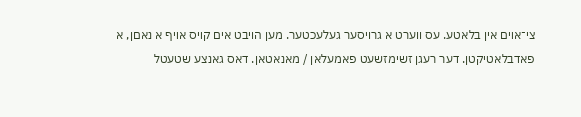צי־אױם אין בלאטע. עס ווערט א גרויסער געלעכטער. מען הויבט אים קױס אױף א נאםן, א פאדבלאטיקטן. דער רעגן זשימזשעט פאמעלאן / מאנאטאן. דאס גאנצע שטעטל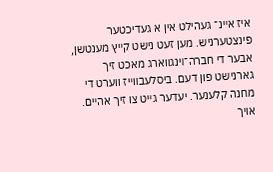איז אײנ־ געהילט אין א געדיכטער פינצטערניש. מען זעט נישט קײץ מענטשן, אבער די חברה־ױנגװארג מאכט זיך גארנישט פון דעם. ביסלעבװײז ווערט די מחנה קלענער. יעדער גײט צו זיך אהײם. אויך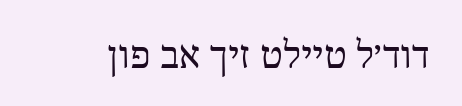דוד׳ל טיילט זיך אב פון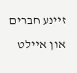זײנע חברים און אײלט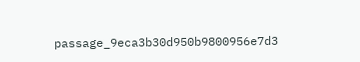passage_9eca3b30d950b9800956e7d3